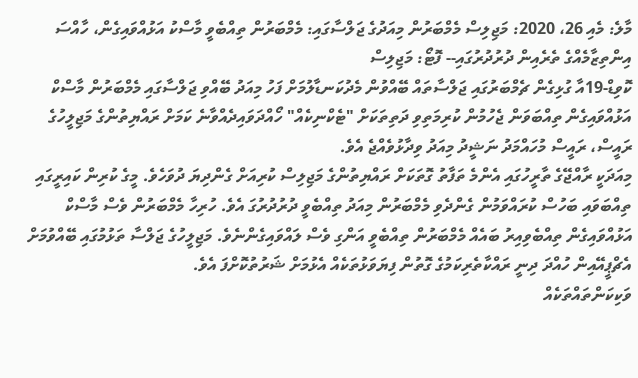މާލެ: މެއި 26، 2020: މަޖިލިސް މެމްބަރުން މިއަދުގެ ޖަލްސާގައި: މެމްބަރުން ތިއްބެވީ މާސްކު އަޅުއްވައިގެން، ހާއްސަ އިންތިޒާމެއްގެ ތެރެއިން ދުރުދުރުގައި-- ފޮޓޯ: މަޖިލިސް
ކޮވިޑް-19އާ ގުޅިގެން ޗެމްބަރުގައި ޖަލްސާތައް ބޭއްވުން މެދުކަނޑާލުމަށް ފަހު މިއަދު ބޭއްވި ޖަލްސާގައި މެމްބަރުން މާސްކް އަޅުއްވައިގެން ތިއްބަވަން ޖެހުމުން ކުރިމަތިވި ދަތިތަކަށް "ޓެކްނިކެއް" ހޯއްދަވައިދެއްވާނެ ކަމަށް ރައްޔިތުންގެ މަޖިލީހުގެ ރައީސް، ރައީސް މުހައްމަދު ނަޝީދު މިއަދު ވިދާޅުވެއްޖެ އެވެ.
މިއަދަކީ ރާއްޖޭގެ ތާރީހުގައި އެންމެ ތަފާތު ގޮތަކަށް ރައްޔިތުންގެ މަޖިލިސް ކުރިއަށް ގެންދިޔަ ދުވަހެވެ. މީގެ ކުރިން ކައިރީގައި ތިއްބަވައި ބަހުސް ކުރައްވަމުން ގެންދެވި މެމްބަރުން މިއަދު ތިއްބެވީ ދުރުދުރުގަ އެވެ. ހުރިހާ މެމްބަރުން ވެސް މާސްކް އަޅުއްވައިގެން ތިއްބެވިއިރު ބައެއް މެމްބަރުން ތިއްބެވީ އަންގި ވެސް ލައްވައިގެންނެވެ. މަޖިލީހުގެ ޖަލްސާ ތަޅުމުގައި ބޭއްވުމަށް އެޗްޕީއޭއިން ހުއްދަ ދިނީ ރައްކާތެރިކަމުގެ ގޮތުން ފިޔަވަޅުތަކެއް އެޅުމަށް ޝަރުތުކޮށްފަ އެވެ.
ވަކިކަންތައްތަކެއް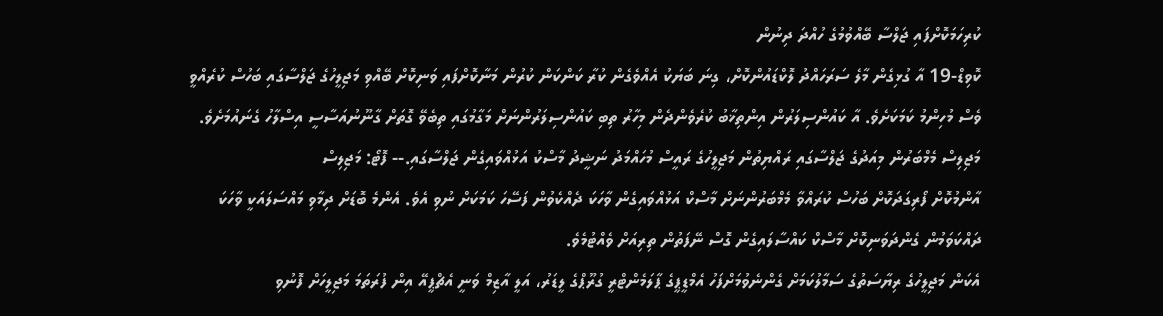ކުރިހަމަކޮށްފައި ޖަލްސާ ބޭއްވުމުގެ ހުއްދަ ދިނުން
ކޮވިޑް-19 އާ ގުޅިގެން މާލެ ސަރަހައްދު ލޮކްޑައުންކޮށް، ގިނަ ބަޔަކު އެއްވެގެން ކުރާ ކަންކަން ކުރުން މަނާކޮށްފައި ވަނިކޮށް ބޭއްވި މަޖިލީހުގެ ޖަލްސާގައި ބަހުސް ކުރެއްވީ ވެސް މުހިންމު ކަމަކަށެވެ. އާ ކައުންސިލަރުން އިންތިޚާބު ކުރެވެންދެން މިހާރު ތިބި ކައުންސިލަރުންނަށް މަގާމުގައި ތިބެވޭ ގޮތަށް ގާނޫނުއަސާސީ އިސްލާހު ގެނައުމަށެވެ.
މަޖިލިސް މެމްބަރުން މިއަދުގެ ޖަލްސާގައި ރައްޔިތުން މަޖިލީހުގެ ރައީސް މުހައްމަދު ނަޝީދު މާސްކު އަޅުއްވައިގެން ޖަލްސާގައި.-- ފޮޓޯ: މަޖިލިސް
އާންމުކޮށް ފޯރިގަދަކޮށް ބަހުސް ކުރައްވާ މެމްބަރުންނަށް މާސްކް އަޅުއްވައިގެން ވާހަކަ ދެއްކެވުން ފަސޭހަ ކަމަކަށް ނުވި އެވެ. އެންމެ ބޮޑަށް ދިމާވި މައްސަލައަކީ ވާހަކަ ދައްކަވަމުން ގެންދަވަނިކޮށް މާސްކް ކައްސާލައިގެން ގޮސް ނޭފަތުން ތިރިއަށް ވެއްޓުމެވެ.
އެކަން މަޖިލީހުގެ ރިޔާސަތުގެ ސަމާލުކަމަށް ގެންނެވުމަށްފަހު އެމްޑީޕީގެ ޕާލަމެންޓްރީ ގުރޫޕްގެ ލީޑަރު، އަލީ އާޒިމް ވަނީ އެޗްޕީއޭ އިން ފުރަތަމަ މަޖިލީހަށް ފޮނުވި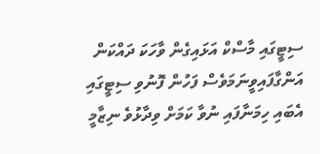ސިޓީގައި މާސްކް އަޅައިގެން ވާހަކަ ދައްކަން އަންގާފައިވީނަމަވެސް ފަހުން ފޮނުވި ސިޓީގައި އެބައި ހިމަނާފައި ނުވާ ކަމަށް ވިދާޅުވެ ނިޒާމީ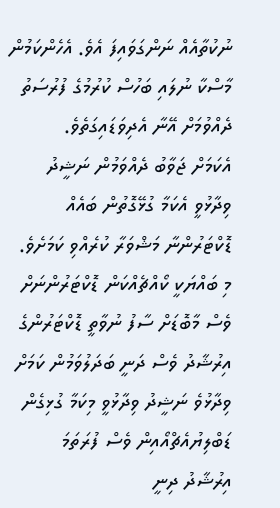ނުކުތާއެއް ނަންގަވައިފަ އެވެ. އެހެންކަމުން މާސްކާ ނުލައި ބަހުސް ކުރުމުގެ ފުރުސަތު ދެއްވުމަށް އޭނާ އެދިވަޑައިގަތެވެ.
އެކަމަށް ޖަވާބު ދެއްވަމުން ނަޝީދު ވިދާޅުވީ އެކަމާ ގުޅޭގޮތުން ބައެއް ޑޮކްޓަރުންނާ މަޝްވަރާ ކުރެއްވި ކަމަށެވެ. މި ބައްޔަކީ ކޯއްޗެއްކަން ޑޮކްޓަރުންނަށް ވެސް މާބޮޑަށް ސާފު ނުވާތީ ޑޮކްޓަރުންގެ އިރުޝާދު ވެސް ދަނީ ބަދަލުވަމުން ކަމަށް ވިދާޅުވެ ނަޝީދު ވިދާޅުވީ މިކަމާ ގުޅިގެން ޑަބްލިޔުއެޗްއޯއިން ވެސް ފުރަތަމަ އިރުޝާދު ދިނީ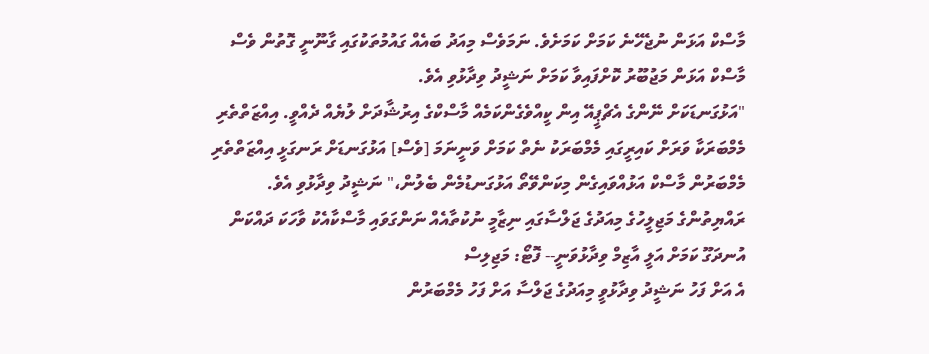މާސްކް އަޅަން ނުޖެހޭނެ ކަމަށް ކަމަށެވެ. ނަމަވެސް މިއަދު ބައެއް ގައުމުތަކުގައި ގާނޫނީ ގޮތުން ވެސް މާސްކް އަޅަން މަޖުބޫރު ކޮށްފައިވާ ކަމަށް ނަޝީދު ވިދާޅުވި އެވެ.
"އަޅުގަނޑަކަށް ނޭންގެ އެޗްޕީއޭ އިން ކީއްވެގެންކަމެއް މާސްކްގެ އިރުޝާދަށް ލުޔެއް ދެއްވީ. އިއްޒަތްތެރި މެމްބަރަކާ ވަރަށް ކައިރީގައި މެމްބަރަކު ނެތް ކަމަށް ވަނީނަމަ [ވެސް] އަޅުގަނޑަށް ރަނގަޅީ އިއްޒަތްތެރި މެމްބަރުން މާސްކް އަޅުއްވައިގެން މިކަންވޭތޯ އަޅުގަނޑުމެން ބެލުން،" ނަޝީދު ވިދާޅުވި އެވެ.
ރައްޔިތުންގެ މަޖިލީހުގެ މިއަދުގެ ޖަލްސާގައި ނިޒާމީ ނުކުތާއެއް ނަންގަވައި މާސްކާއެކު ވާހަކަ ދައްކަން އުނދަގޫ ކަމަށް އަލީ އާޒިމް ވިދާޅުވަނީ-- ފޮޓޯ: މަޖިލިސް
އެ އަށް ފަހު ނަޝީދު ވިދާޅުވީ މިއަދުގެ ޖަލްސާ އަށް ފަހު މެމްބަރުން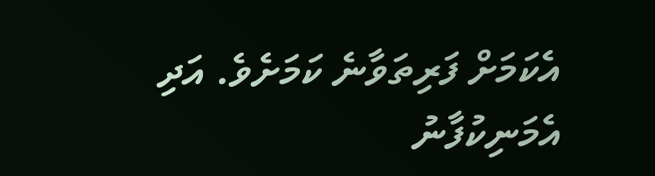އެކަމަށް ފަރިތަވާނެ ކަމަށެވެ. އަދި އެމަނިކުފާނު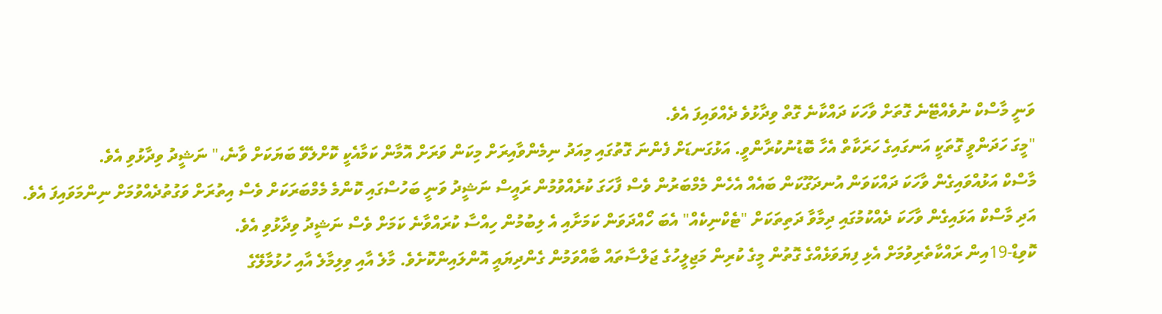ވަނީ މާސްކް ނުވެއްޓޭނެ ގޮތަށް ވާހަކަ ދައްކާނެ ގޮތް ވިދާޅުވެ ދެއްވައިފަ އެވެ.
"މީގަ ހަދަންވީ ގޮތަކީ އަނގައިގެ ހަރަކާތް އެހާ ބޮޑުނުކުރާންވީ. އަޅުގަނޑަށް ފެންނަ ގޮތުގައި މިއަދު ނިމެންވާއިރަށް މިކަން ވަރަށް އޮމާން ކަމާއެކީ ކޮށްލެވޭ ބަޔަކަށް ވާނެ،" ނަޝީދު ވިދާޅުވި އެވެ.
މާސްކް އަޅުއްވައިގެން ވާހަކަ ދައްކަވަން އުނދަގޫކަން ބައެއް އެހެން މެމްބަރުން ވެސް ފާހަގަ ކުރެއްވުމުން ރައީސް ނަޝީދު ވަނީ ބަހުސްގައި ކޮންމެ މެމްބަރަކަށް ވެސް އިތުރަށް ވަގުތުދެއްވުމަށް ނިންމަވައިފަ އެވެ. އަދި މާސްކް އަޅައިގެން ވާހަކަ ދެއްކުމުގައި ދިމާވާ ދަތިތަކަށް "ޓެކްނިކެއް" އެބަ ހޯއްދަވަން ކަމަށާއި އެ ލިބުމުން ހިއްސާ ކުރައްވާނެ ކަމަށް ވެސް ނަޝީދު ވިދާޅުވި އެވެ.
ކޮވިޑް-19އިން ރައްކާތެރިވުމަށް އެޅި ފިޔަވަޅެއްގެ ގޮތުން މީގެ ކުރިން މަޖިލީހުގެ ޖަލްސާތައް ބާއްވަމުން ގެންދިޔައީ އޮންލައިންކޮށެވެ. މާލެ އާއި ވިލިމާލެ އާއި ހުޅުމާލޭގެ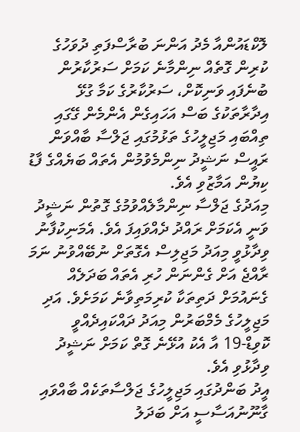ލޮކްޑައުންއާ މެދު އަންނަ ބުރާސްފަތި ދުވަހުގެ ކުރިން ގޮތެއް ނިންމާނެ ކަމަށް ސަރުކާރުން ބުނެފައި ވަނިކޮށް، ސަރުކާރުގެ ކަމާ ގުޅޭ އިދާރާތަކުގެ ބަސް އަހައިގެން އެންމެން ގޭގައި ތިއްބައި މަޖިލީހުގެ ތަޅުމުގައި ޖަލްސާ ބާއްވަން ރައީސް ނަޝީދު ނިންމެވުމުން އެތައް ބަޔެއްގެ ފާޑު ކިޔުން އަމާޒުވި އެވެ.
މިއަދުގެ ޖަލްސާ ނިންމާލެއްވުމުގެ ގޮތުން ނަޝީދު ވަނީ އެކަމަށް ރައްދު ދެއްވައިފަ އެވެ. އެމަނިކުފާނު ވިދާޅުވީ މިއަދު މަޖިލިސް އެގޮތަށް ނުބޭއްވުނު ނަމަ ރާއްޖެ އަށް ގެންނަން ހުރި އެތައް ބަދަލެއް ގެނައުމަށް ދަތިތަކާ ކުރިމަތިވާނެ ކަމަށެވެ. އަދި މަޖިލީހުގެ މެމްބަރުން މިއަދު ދައްކައިދެއްވީ ކޮވިޑް-19 އާ އެކު އުޅޭނެ ގޮތް ކަމަށް ނަޝީދު ވިދާޅުވި އެވެ.
އީދު ބަންދުގައި މަޖިލީހުގެ ޖަލްސާތަކެއް ބާއްވައި ގާނޫނުއަސާސީ އަށް ބަދަލު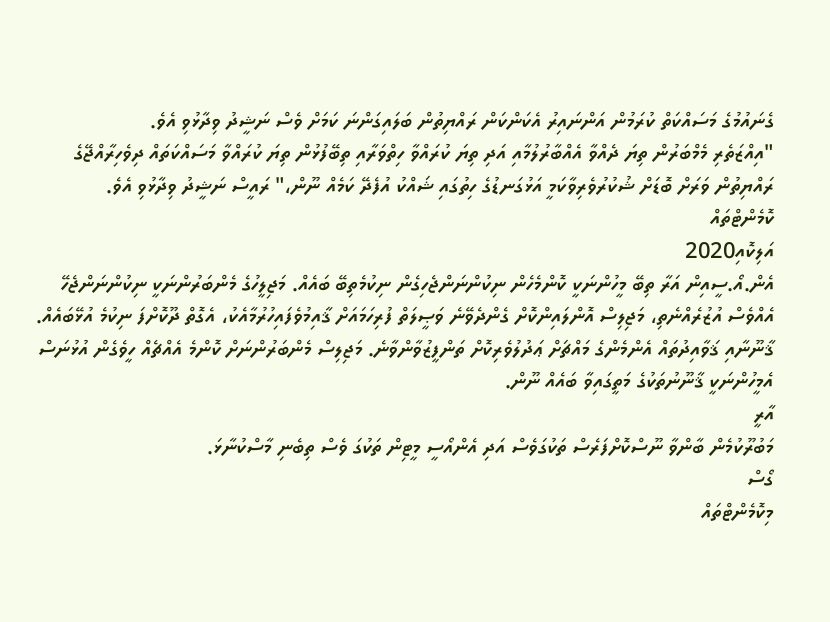ގެނައުމުގެ މަސައްކަތް ކުރަމުން އަންނައިރު އެކަންކަން ރައްޔިތުން ބަލައިގަންނަ ކަމަށް ވެސް ނަޝީދު ވިދާޅުވި އެވެ.
"އިއްޒަތެރި މެމްބަރުން ތިޔަ ދެއްވާ އެއްބާރުލުމާއި އަދި ތިޔަ ކުރައްވާ ހިތްވަރާއި ތިބޭފުޅުން ތިޔަ ކުރައްވާ މަސައްކަތައް ދިވެހިރާއްޖޭގެ ރައްޔިތުން ވަރަށް ބޮޑަށް ޝުކުރުވެރިވާކަމީ އަޅުގަނޑުގެ ހިތުގައި ޝައްކު އުފެދޭ ކަމެއް ނޫން،" ރައީސް ނަޝީދު ވިދާޅުވި އެވެ.
ކޮމެންޓްތައް
އަލިކޮއި2020
އެން.އޯ.ސީއިން އަރާ ތިބޭ މީހުންނަކީ ކޮންމެހެން ނިކުންނަންޖެހިގެން ނިކުމެތިބޭ ބައެއް. މަޖިލީހުގެ މެންބަރުންނަކީ ނިކުންނަންޖެހޭ އެއްވެސް އުޒުރެއްނެތި، މަޖިލިސް އޮންލައިންކޮށް ގެންދެވޭނެ ވަޞީލަތް ފުރިހަމައަށް ޤާއިމުވެފައިހުރުމާއެކު، އެގޮތް ދޫކޮށްފަ ނިކުމެ އުޅޭބައެއް. ޤާނޫނާއި ޤަވާއިދުތައް އެންމެންގެ މައްޗަށް ޢަދުލުވެރިކޮށް ތަންފީޒުވާންވާނެ. މަޖިލިސް މެންބަރުންނަށް ކޮންމެ އެއްޗެއް ހީވެގެން އުޅުނަސް އެމީހުންނަކީ ޤާނޫނުތަކުގެ މަތީގައިވާ ބައެއް ނޫން.
އާރީ
މަބުރޫކުމެން ބާންވާ ނޫސްކޮށްފަރެސް ތަކުގަވެސް އަދި އެންއޯސީ މީޓިން ތަކުގަ ވެސް ތިބެނި މާސްކުނާޅަ.
ގޯސް
މިކޮމެންޓްތައް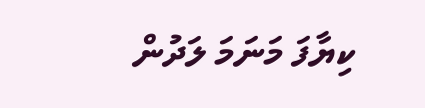ކިޔާފަ މަނަމަ ލަދުން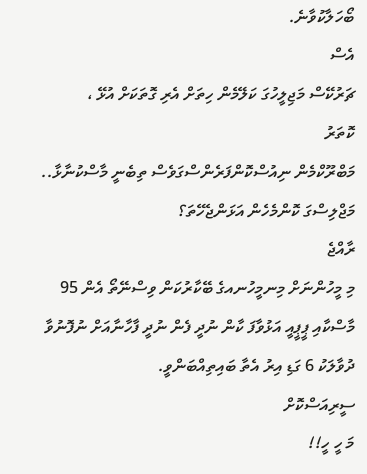ބޯހަލާކުވާނެ.
އެސް
ޗަރުކޭސް މަޖިލީހުގަ ކަލޭމެން ހިތަށް އެރި ގޮތަކަށް އުޅޭ ،
ކޮތަރު
މަބްރޫކްމެން ނިއުސްކޮންފަރެންސްގަވެސް ތިބެނީ މާސްކުނާޅާ.. މަޖްލިސްގަ ކޮންމެހެން އަޅަންޖެހޭތަ؟
ރާއްޖެ
މި މީހުންނަށް މިނމީހުނއގެ ބޭކާރުކަން ވިސްނޭތޯ އެން 95 މާސްކާއި ޕީޕީއީ އަޅުވާފަ ކާން ނުދީ ފެން ނުދީ ފާހާނާއަށް ނުފޮނުވާ ދުވާލަކު 6 ގަޑި އިރު އެތާ ބައިތިއްބަންވީ.
ސީރިއަސްކޮށް
މަ ހީ ހީ!!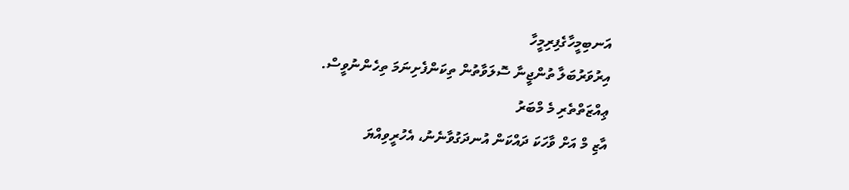އަނބިމީހާގެފިރިމީހާ
އިރުވަރުބަލާ ތުންޖީނާ ސޮލަވާތުން ތިކަންފެށިނަމަ ތިހެންނުވީސް.
ޢިއްޒަތްތެރި މެ މްބަރު
އާޒި މް އަށް ވާހަކަ ދައްކަން އުނދަގުވާނެނު، އެހުރީވިއްޔަ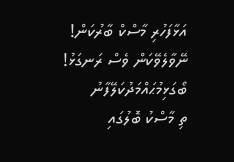އަޅާފަހުރި މާސްކް ބާރުކަން! ނޭވާލެވޭކަން ވެސް ރަނގަޅު!
ބޯގަޅިމުޙައްމަދުކަލޭފާނު
ތި މާސްކު ބޮލުގައި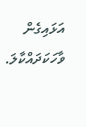އަޅައިގެން ވާހަކަދައްކާލަ.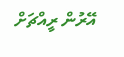އޭރުން ރީއްޗަށް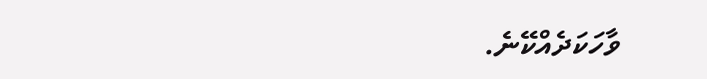ވާހަކަދެއްކޭނެ.